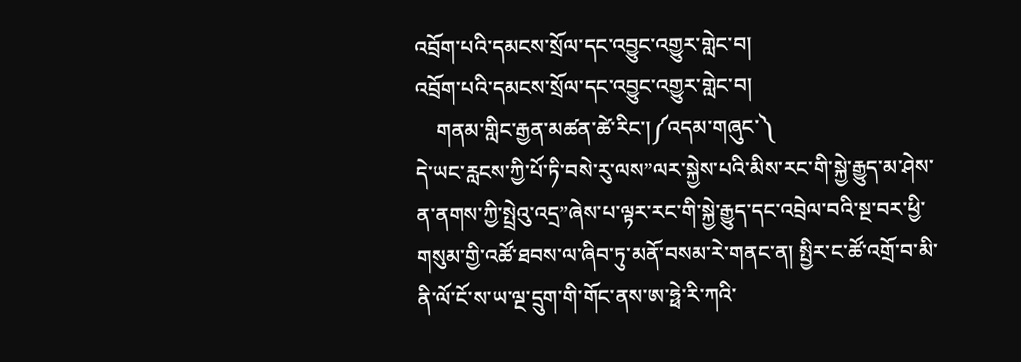འབྲོག་པའི་དམངས་སྲོལ་དང་འབྱུང་འགྱུར་གླེང་བ།
འབྲོག་པའི་དམངས་སྲོལ་དང་འབྱུང་འགྱུར་གླེང་བ།
    གནམ་གླིང་རྒྱན་མཚན་ཚེ་རིང་།༼འདམ་གཞུང་༽
དེ་ཡང་རླངས་ཀྱི་པོ་ཏི་བསེ་རུ་ལས”ལར་སྐྱེས་པའི་མིས་རང་གི་སྐྱེ་རྒྱུད་མ་ཤེས་ན་ནགས་ཀྱི་སྤྲེའུ་འདྲ”ཞེས་པ་ལྟར་རང་གི་སྐྱེ་རྒྱུད་དང་འབྲེལ་བའི་སྔ་བར་ཕྱི་གསུམ་གྱི་འཚོ་ཐབས་ལ་ཞིབ་ཏུ་མནོ་བསམ་རེ་གནང་ན། སྤྱིར་ང་ཚོ་འགྲོ་བ་མི་ནི་ལོ་ངོ་ས་ཡ་ལྔ་དྲུག་གི་གོང་ནས་ཨ་ཧྥེ་རི་ཀའི་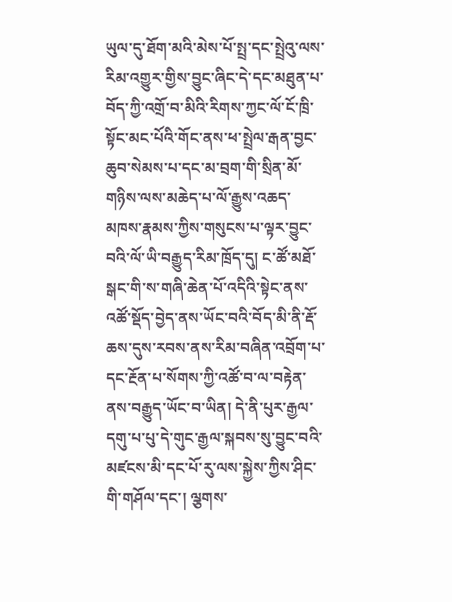ཡུལ་དུ་ཐོག་མའི་མེས་པོ་སྤྲ་དང་སྤྲེའུ་ལས་རིམ་འགྱུར་གྱིས་བྱུང་ཞིང་དེ་དང་མཐུན་པ་བོད་ཀྱི་འགྲོ་བ་མིའི་རིགས་ཀྱང་ལོ་ངོ་ཁྲི་སྟོང་མང་པོའི་གོང་ནས་ཕ་སྤྲེལ་རྒན་བྱང་ཆུབ་སེམས་པ་དང་མ་བྲག་གི་སྲིན་མོ་གཉིས་ལས་མཆེད་པ་ལོ་རྒྱུས་འཆད་མཁས་རྣམས་ཀྱིས་གསུངས་པ་ལྟར་བྱུང་བའི་ལོ་ཡི་བརྒྱུད་རིམ་ཁྲོད་དུ། ང་ཚོ་མཐོ་སྒང་གི་ས་གཞི་ཆེན་པོ་འདིའི་སྟེང་ནས་འཚོ་སྡོད་བྱེད་ནས་ཡོང་བའི་བོད་མི་ནི་རྡོ་ཆས་དུས་རབས་ནས་རིམ་བཞིན་འབྲོག་པ་དང་རྔོན་པ་སོགས་ཀྱི་འཚོ་བ་ལ་བརྟེན་ནས་བརྒྱུད་ཡོང་བ་ཡིན། དེ་ནི་པུར་རྒྱལ་དགུ་པ་པུ་དེ་གུང་རྒྱལ་སྐབས་སུ་བྱུང་བའི་མཛངས་མི་དང་པོ་རུ་ལས་སྐྱེས་ཀྱིས་ཤིང་གི་གཤོལ་དང་། ལྕགས་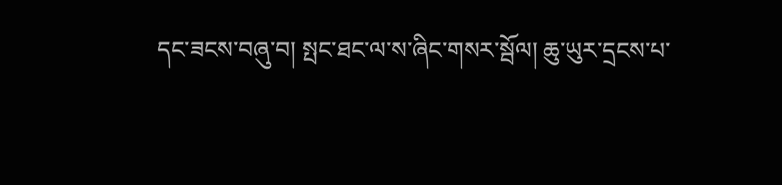དང་ཟངས་བཞུ་བ། སྤང་ཐང་ལ་ས་ཞིང་གསར་སྦོལ། ཆུ་ཡུར་དྲངས་པ་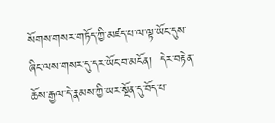སོགས་གསར་གཏོད་ཀྱི་མཛད་པ་ལ་ལྟ་ཡོང་དུས་ཞིང་ལས་གསར་དུ་དར་ཡོང་བ་མངོན།  དེར་བརྟེན་ཆོས་རྒྱལ་དེ་རྣམས་ཀྱི་ཡར་སྔོན་དུ་བོད་པ་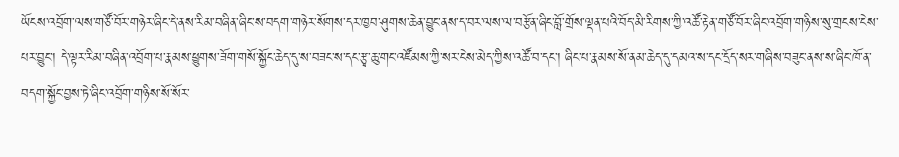ཡོངས་འབྲོག་ལས་གཙོ་བོར་གཉེར་ཞིང་དེ་ནས་རིམ་བཞིན་ཞིང་ས་བདག་གཉེར་སོགས་དར་ཁྱབ་ཤུགས་ཆེན་བྱུང་ནས་ད་བར་ལས་ལ་བརྩོན་ཞིང་བློ་གྲོས་ལྡན་པའི་བོད་མི་རིགས་ཀྱི་འཚོ་རྟེན་གཙོ་བོར་ཞིང་འབྲོག་གཉིས་སུ་གྲངས་ངེས་པར་བྱུང་། དེ་ལྟར་རིམ་བཞིན་འབྲོག་པ་རྣམས་ཕྱུགས་ཟོག་གསོ་སྐྱོང་ཆེད་དུ་ས་བཟང་ས་དང་རྩྭ་ཆུ་གང་འཛོམས་ཀྱི་སར་ངེས་མེད་ཀྱིས་འཚོ་བ་དང་། ཞིང་པ་རྣམས་སོ་ནམ་ཆེད་དུ་དམའ་ས་དང་དྲོད་སར་གཞིས་བཟུང་ནས་ས་ཞིང་ཁོ་ན་བདག་སྐྱོང་བྱས་ཏེ་ཞིང་འབྲོག་གཉིས་སོ་སོར་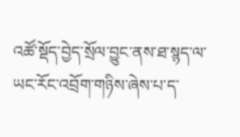འཚོ་སྡོད་བྱེད་སྲོལ་བྱུང་ནས་ཐ་སྙད་ལ་ཡང་རོང་འབྲོག་གཉིས་ཞེས་པ་ད་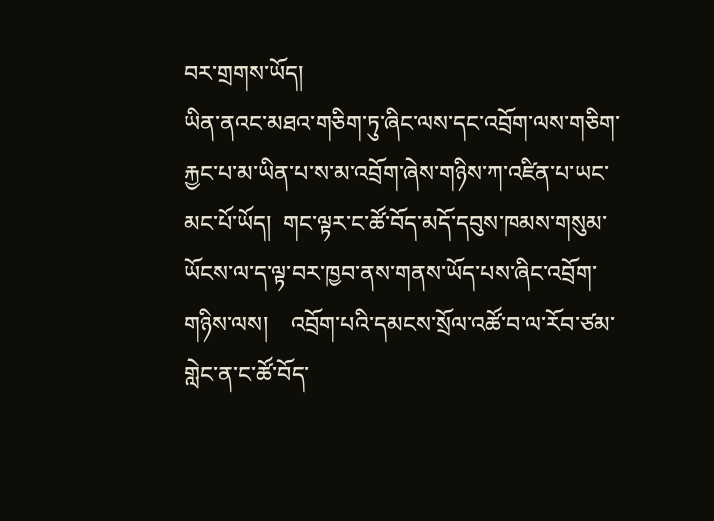བར་གྲགས་ཡོད།
ཡིན་ནའང་མཐའ་གཅིག་ཏུ་ཞིང་ལས་དང་འབྲོག་ལས་གཅིག་རྐྱང་པ་མ་ཡིན་པ་ས་མ་འབྲོག་ཞེས་གཉིས་ཀ་འཛིན་པ་ཡང་མང་པོ་ཡོད།  གང་ལྟར་ང་ཚོ་བོད་མདོ་དབུས་ཁམས་གསུམ་ཡོངས་ལ་ད་ལྟ་བར་ཁྱབ་ནས་གནས་ཡོད་པས་ཞིང་འབྲོག་གཉིས་ལས།    འབྲོག་པའི་དམངས་སྲོལ་འཚོ་བ་ལ་རོབ་ཙམ་གླེང་ན་ང་ཚོ་བོད་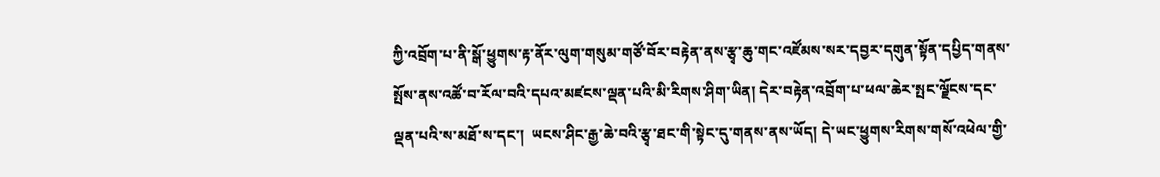ཀྱི་འབྲོག་པ་ནི་སྒོ་ཕྱུགས་རྟ་ནོར་ལུག་གསུམ་གཙོ་བོར་བརྟེན་ནས་རྩྭ་ཆུ་གང་འཛོམས་སར་དབྱར་དགུན་སྟོན་དཔྱིད་གནས་སྤོས་ནས་འཚོ་བ་རོལ་བའི་དཔའ་མཛངས་ལྡན་པའི་མི་རིགས་ཤིག་ཡིན། དེར་བརྟེན་འབྲོག་པ་ཕལ་ཆེར་སྤང་ལྗོངས་དང་ལྡན་པའི་ས་མཐོ་ས་དང་།  ཡངས་ཤིང་རྒྱ་ཆེ་བའི་རྩྭ་ཐང་གི་སྟེང་དུ་གནས་ནས་ཡོད། དེ་ཡང་ཕྱུགས་རིགས་གསོ་འཕེལ་གྱི་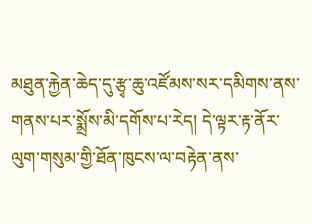མཐུན་རྐྱེན་ཆེད་དུ་རྩྭ་ཆུ་འཛོམས་སར་དམིགས་ནས་གནས་པར་སྨྲོས་མི་དགོས་པ་རེད། དེ་ལྟར་རྟ་ནོར་ལུག་གསུམ་གྱི་ཐོན་ཁུངས་ལ་བརྟེན་ནས་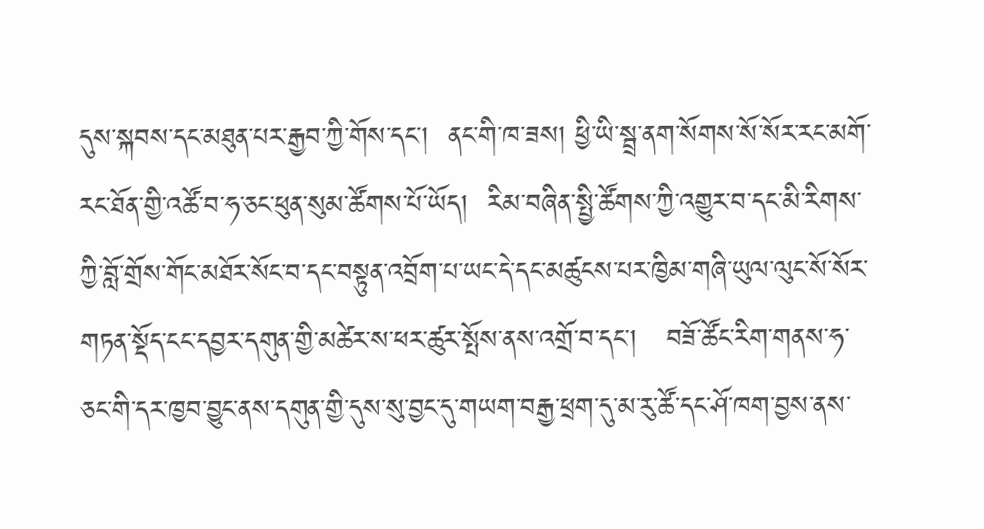དུས་སྐབས་དང་མཐུན་པར་རྒྱབ་ཀྱི་གོས་དང་།  ནང་གི་ཁ་ཟས། ཕྱི་ཡི་སྦྲ་ནག་སོགས་སོ་སོར་རང་མགོ་རང་ཐོན་གྱི་འཚོ་བ་ཧ་ཅང་ཕུན་སུམ་ཚོགས་པོ་ཡོད།  རིམ་བཞིན་སྤྱི་ཚོགས་ཀྱི་འགྱུར་བ་དང་མི་རིགས་ཀྱི་བློ་གྲོས་གོང་མཐོར་སོང་བ་དང་བསྟུན་འབྲོག་པ་ཡང་དེ་དང་མཚུངས་པར་ཁྱིམ་གཞི་ཡུལ་ལུང་སོ་སོར་གཏན་སྡོད་ངང་དབྱར་དགུན་གྱི་མཚེར་ས་ཕར་ཚུར་སྤོས་ནས་འགྲོ་བ་དང་།   བཟོ་ཚོང་རིག་གནས་ཧ་ཅང་གི་དར་ཁྱབ་བྱུང་ནས་དགུན་གྱི་དུས་སུ་བྱང་དུ་གཡག་བརྒྱ་ཕྲག་དུ་མ་རུ་ཚོ་དང་ཤོ་ཁག་བྱས་ནས་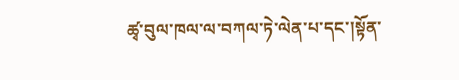ཚྭ་བུལ་ཁལ་ལ་བཀལ་ཏེ་ལེན་པ་དང་།སྟོན་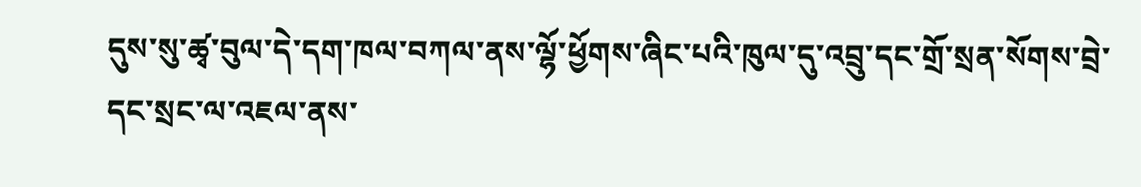དུས་སུ་ཚྭ་བུལ་དེ་དག་ཁལ་བཀལ་ནས་ལྷོ་ཕྱོགས་ཞིང་པའི་ཁུལ་དུ་འབྲུ་དང་གྲོ་སྲན་སོགས་བྲེ་དང་སྲང་ལ་འཇལ་ནས་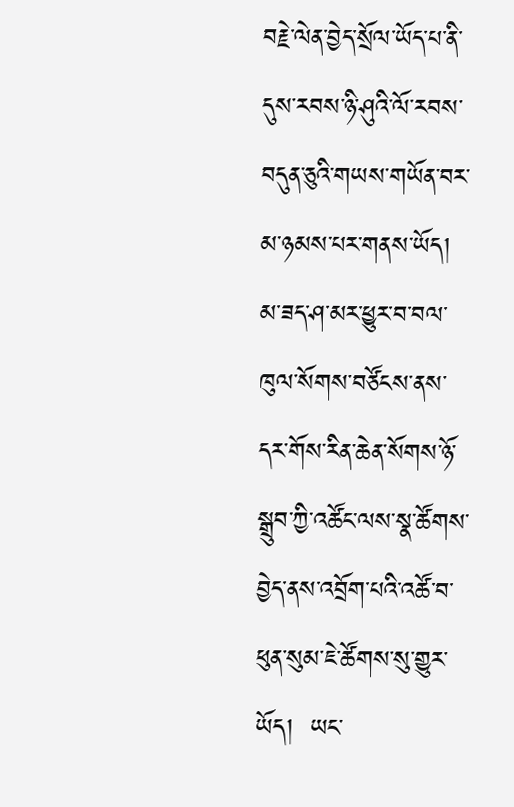བརྗེ་ལེན་བྱེད་སྲོལ་ཡོད་པ་ནི་དུས་རབས་ཉི་ཤུའི་ལོ་རབས་བདུན་ཅུའི་གཡས་གཡོན་བར་མ་ཉམས་པར་གནས་ཡོད།  མ་ཟད་ཤ་མར་ཕྱུར་བ་བལ་ཁུལ་སོགས་བཙོངས་ནས་དར་གོས་རིན་ཆེན་སོགས་ཉོ་སྒྲུབ་ཀྱི་འཚོང་ལས་སྣ་ཚོགས་བྱེད་ནས་འབྲོག་པའི་འཚོ་བ་ཕུན་སུམ་ཇེ་ཚོགས་སུ་གྱུར་ཡོད།  ཡང་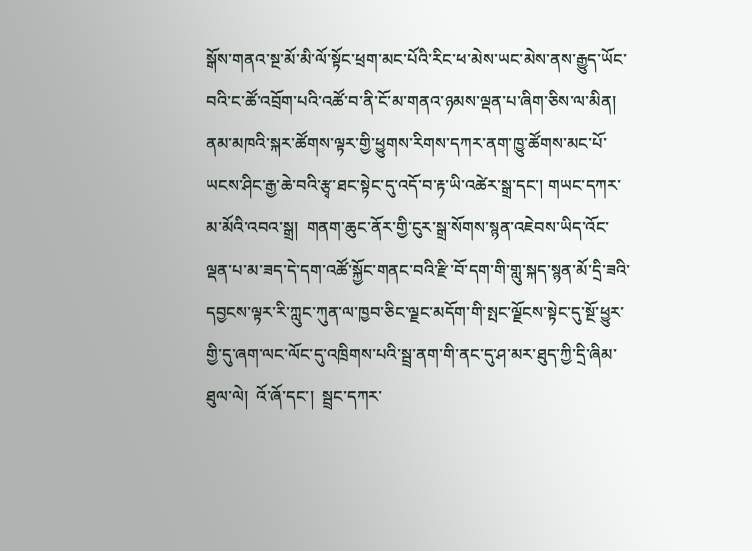སྒོས་གནའ་སྔ་མོ་མི་ལོ་སྟོང་ཕྲག་མང་པོའི་རིང་ཕ་མེས་ཡང་མེས་ནས་རྒྱུད་ཡོང་བའི་ང་ཚོ་འབྲོག་པའི་འཚོ་བ་ནི་ངོ་མ་གནའ་ཉམས་ལྡན་པ་ཞིག་ཅིས་ལ་མིན།  ནམ་མཁའི་སྐར་ཚོགས་ལྟར་གྱི་ཕྱུགས་རིགས་དཀར་ནག་ཁྱུ་ཚོགས་མང་པོ་ཡངས་ཤིང་རྒྱ་ཆེ་བའི་རྩྭ་ཐང་སྟེང་དུ་འདོ་བ་རྟ་ཡི་འཚེར་སྒྲ་དང་། གཡང་དཀར་མ་མོའི་འབའ་སྒྲ།  གནག་ཆུང་ནོར་གྱི་ངུར་སྒྲ་སོགས་སྙན་འཇེབས་ཡིད་འོང་ལྡན་པ་མ་ཟད་དེ་དག་འཚོ་སྐྱོང་གནང་བའི་རྫི་བོ་དག་གི་གླུ་སྐད་སྙན་མོ་དྲི་ཟའི་དབྱངས་ལྟར་རི་ཀླུང་ཀུན་ལ་ཁྱབ་ཅིང་ལྗང་མདོག་གི་སྤང་ལྗོངས་སྟེང་དུ་སྔོ་ཕྱུར་གྱི་དུ་ཞག་ལང་ལོང་དུ་འཁྲིགས་པའི་སྦྲ་ནག་གི་ནང་དུ་ཤ་མར་ཐུད་ཀྱི་དྲི་ཞིམ་ཐུལ་ལེ།  འོ་ཞོ་དང་།  སྦྲང་དཀར་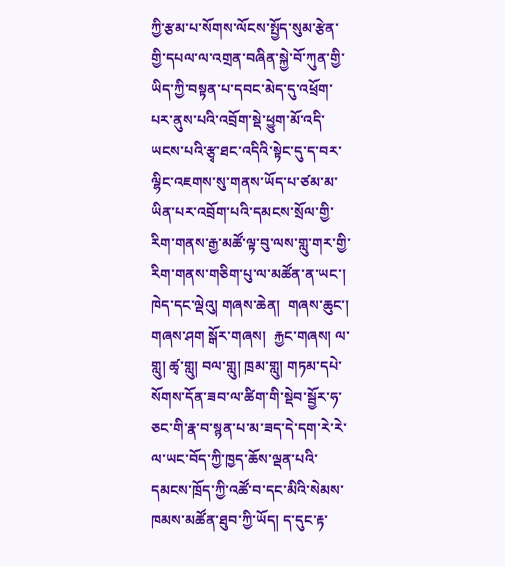ཀྱི་རྩམ་པ་སོགས་ལོངས་སྤྱོད་སུམ་རྩེན་གྱི་དཔལ་ལ་འགྲན་བཞིན་སྐྱེ་བོ་ཀུན་གྱི་ཡིད་ཀྱི་བསྟན་པ་དབང་མེད་དུ་འཕྲོག་པར་ནུས་པའི་འབྲོག་སྡེ་ཕྱུག་མོ་འདི་ཡངས་པའི་རྩྭ་ཐང་འདིའི་སྟེང་དུ་ད་བར་ལྷིང་འཇགས་སུ་གནས་ཡོད་པ་ཙམ་མ་ཡིན་པར་འབྲོག་པའི་དམངས་སྲོལ་གྱི་རིག་གནས་རྒྱ་མཚོ་ལྟ་བུ་ལས་གླུ་གར་གྱི་རིག་གནས་གཅིག་པུ་ལ་མཚོན་ན་ཡང་།  ཁེད་དང་ལྡེའུ། གཞས་ཆེན།  གཞས་ཆུང་། གཞས་ཤག སྒོར་གཞས།  རྐྱང་གཞས། ལ་གླུ། ཚྭ་གླུ། བལ་གླུ། ཁྲམ་གླུ། གཏམ་དཔེ་སོགས་དོན་ཟབ་ལ་ཚིག་གི་སྡེབ་སྦྱོར་ཧ་ཅང་གི་རྣ་བ་སྙན་པ་མ་ཟད་དེ་དག་རེ་རེ་ལ་ཡང་བོད་ཀྱི་ཁྱད་ཆོས་ལྡན་པའི་དམངས་ཁྲོད་ཀྱི་འཚོ་བ་དང་མིའི་སེམས་ཁམས་མཚོན་ཐུབ་ཀྱི་ཡོད། ད་དུང་རྟ་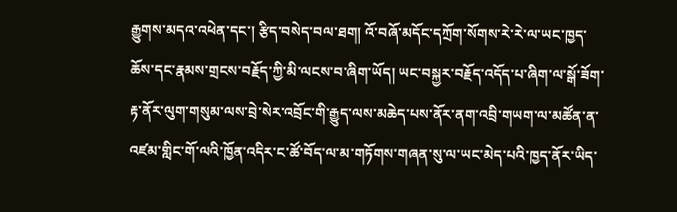རྒྱུགས་མདའ་འཕེན་དང་། རྩིད་བསེད་བལ་ཐག། འོ་བཞོ་མདོང་དཀྲོག་སོགས་རེ་རེ་ལ་ཡང་ཁྱད་ཆོས་དང་རྣམས་གྲངས་བརྗོད་ཀྱི་མི་ལངས་བ་ཞིག་ཡོད། ཡང་བསྐྱར་བརྗོད་འདོད་པ་ཞིག་ལ་སྒོ་ཟོག་རྟ་ནོར་ལུག་གསུམ་ལས་བྲེ་སེར་འབྲོང་གི་རྒྱུད་ལས་མཆེད་པས་ནོར་ནག་འབྲི་གཡག་ལ་མཚོན་ན་འཛམ་གླིང་གོ་ལའི་ཁྱོན་འདིར་ང་ཚོ་བོད་ལ་མ་གཏོགས་གཞན་སུ་ལ་ཡང་མེད་པའི་ཁྱད་ནོར་ཡིད་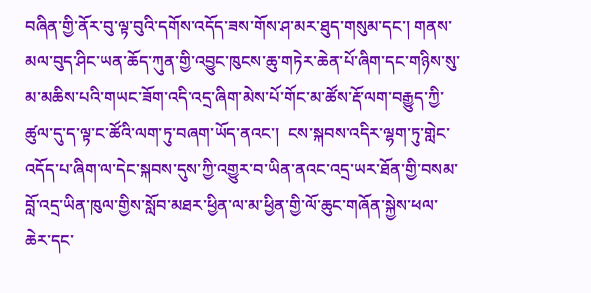བཞིན་གྱི་ནོར་བུ་ལྟ་བུའི་དགོས་འདོད་ཟས་གོས་ཤ་མར་ཐུད་གསུམ་དང་། གནས་མལ་བུད་ཤིང་ཡན་ཆོད་ཀུན་གྱི་འབྱུང་ཁུངས་ཆུ་གཏེར་ཆེན་པོ་ཞིག་དང་གཉིས་སུ་མ་མཆིས་པའི་གཡང་ཟོག་འདི་འདྲ་ཞིག་མེས་པོ་གོང་མ་ཚོས་རྡོ་ལག་བརྒྱུད་ཀྱི་ཚུལ་དུ་ད་ལྟ་ང་ཚོའི་ལག་ཏུ་བཞག་ཡོད་ནའང་།  ངས་སྐབས་འདིར་ལྷག་ཏུ་གླེང་འདོད་པ་ཞིག་ལ་དེང་སྐབས་དུས་ཀྱི་འགྱུར་བ་ཡིན་ནའང་འདྲ་ཡར་ཐོན་གྱི་བསམ་བློ་འདྲ་ཡིན་ཁུལ་གྱིས་སློབ་མཐར་ཕྱིན་ལ་མ་ཕྱིན་གྱི་ལོ་ཆུང་གཞོན་སྐྱེས་ཕལ་ཆེར་དང་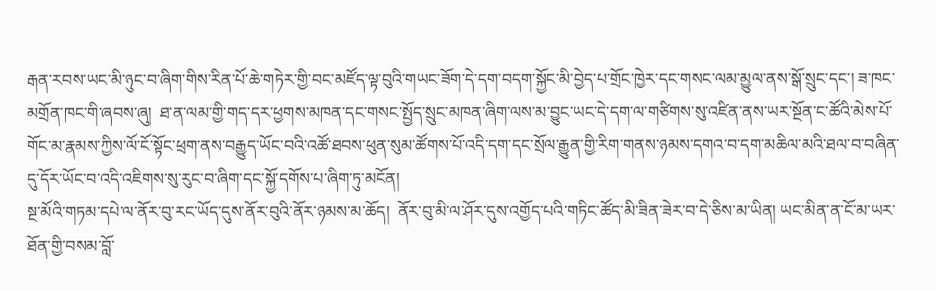རྒན་རབས་ཡང་མི་ཉུང་བ་ཞིག་གིས་རིན་པོ་ཆེ་གཏེར་གྱི་བང་མཛོད་ལྟ་བུའི་གཡང་ཟོག་དེ་དག་བདག་སྐྱོང་མི་བྱེད་པ་གྲོང་ཁྱེར་དང་གསང་ལམ་མྱུལ་ནས་སྒོ་སྲུང་དང་། ཟ་ཁང་མགྲོན་ཁང་གི་ཞབས་ཞུ།  ཐ་ན་ལམ་གྱི་གད་དར་ཕྱགས་མཁན་དང་གསང་སྤྱོད་སྲུང་མཁན་ཞིག་ལས་མ་བྱུང་ཡང་དེ་དག་ལ་གཙིགས་སུ་འཛིན་ནས་ཡར་སྔོན་ང་ཚོའི་མེས་པོ་གོང་མ་རྣམས་ཀྱིས་ལོ་ངོ་སྟོང་ཕྲག་ནས་བརྒྱུད་ཡོང་བའི་འཚོ་ཐབས་ཕུན་སུམ་ཚོགས་པོ་འདི་དག་དང་སྲོལ་རྒྱུན་གྱི་རིག་གནས་ཉམས་དགའ་བ་དག་མཆིལ་མའི་ཐལ་བ་བཞིན་དུ་དོར་ཡོང་བ་འདི་འཇིགས་སུ་རུང་བ་ཞིག་དང་སྐྱོ་དགོས་པ་ཞིག་ཏུ་མངོན།
སྔ་མོའི་གཏམ་དཔེ་ལ་ནོར་བུ་རང་ཡོད་དུས་ནོར་བུའི་ནོར་ཉམས་མ་ཆོད།  ནོར་བུ་མི་ལ་ཤོར་དུས་འགྱོད་པའི་གཏིང་ཚོད་མི་ཟིན་ཟེར་བ་དེ་ཅིས་མ་ཡིན། ཡང་མིན་ན་ངོ་མ་ཡར་ཐོན་གྱི་བསམ་བློ་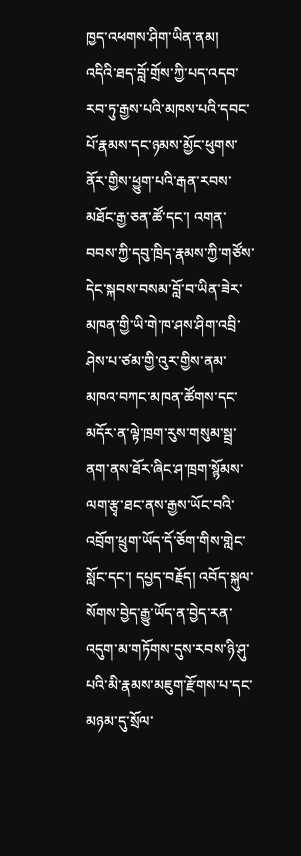ཁྱད་འཕགས་ཤིག་ཡིན་ནམ།  འདིའི་ཐད་བློ་གྲོས་ཀྱི་པད་འདབ་རབ་ཏུ་རྒྱས་པའི་མཁས་པའི་དབང་པོ་རྣམས་དང་ཉམས་མྱོང་ཕུགས་ནོར་གྱིས་ཕྱུག་པའི་རྒན་རབས་མཐོང་རྒྱ་ཅན་ཚོ་དང་། འགན་བབས་ཀྱི་དབུ་ཁྲིད་རྣམས་ཀྱི་གཙོས་དེང་སྐབས་བསམ་བློ་བ་ཡིན་ཟེར་མཁན་གྱི་ཡི་གེ་ཁ་ཤས་ཤིག་འབྲི་ཤེས་པ་ཙམ་གྱི་འུར་གྱིས་ནམ་མཁའ་བཀང་མཁན་ཚོགས་དང་མདོར་ན་ལྟེ་ཁྲག་རུས་གསུམ་སྦྲ་ནག་ནས་ཐོར་ཞིང་ཤ་ཁྲག་སྙོམས་ལག་རྩྭ་ཐང་ནས་རྒྱས་ཡོང་བའི་འབྲོག་ཕྲུག་ཡོད་དོ་ཅོག་གིས་གླེང་སློང་དང་། དཔྱད་བརྗོད། འབོད་སྐུལ་སོགས་བྱེད་རྒྱུ་ཡོད་ན་བྱེད་རན་འདུག་མ་གཏོགས་དུས་རབས་ཉི་ཤུ་པའི་མི་རྣམས་མཇུག་རྫོགས་པ་དང་མཉམ་དུ་སྲོལ་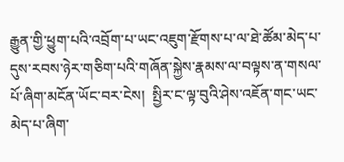རྒྱུན་གྱི་ཕྱུག་པའི་འབྲོག་པ་ཡང་འཇུག་རྫོགས་པ་ལ་ཐེ་ཚོམ་མེད་པ་དུས་རབས་ཉེར་གཅིག་པའི་གཞོན་སྐྱེས་རྣམས་ལ་བལྟས་ན་གསལ་པོ་ཞིག་མངོན་ཡོང་བར་ངེས།  སྤྱིར་ང་ལྟ་བུའི་ཤེས་འཇོན་གང་ཡང་མེད་པ་ཞིག་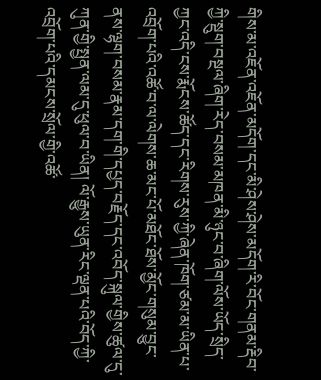གིས་མ་འཇོན་འཇོན་མདོག་དང་མི་ཤེས་ཤེས་མདོག་རི་བོང་གནམ་རྡིབ་ཀྱི་སྡུག་བསྔལ་ཞིག་རེད་བསམ་མཁན་མི་ཉུང་བ་ཞིག་ལོས་ཡོད་སྲིད་ཀྱང་འདི་ངས་རྨོངས་ཚོད་དང་རིགས་རུས་ཀྱི་ཞེན་ཁོག་ཙམ་མ་ཡིན་པ་འབྲོག་པའི་འཚོ་བ་ལ་ལེགས་ཆ་མང་པོ་མཐོང་ཐོས་མྱོང་གསུམ་བྱུང་ནས་ལྷག་བསམ་རྣམ་དག་གི་དཔྱད་བརྗོད་དང་འབོད་སྐུལ་གྱིས་ཚུལ་དུ་ཀུན་གྱི་སྤྱན་ལམ་དུ་ཕུལ་བ་ཡིན། ལོ་རྒྱུས་ཡུན་རིང་ལྡན་པའི་བོད་ཀྱི་འབྲོག་པའི་དམངས་སྲོལ་གྱི་འཚོ་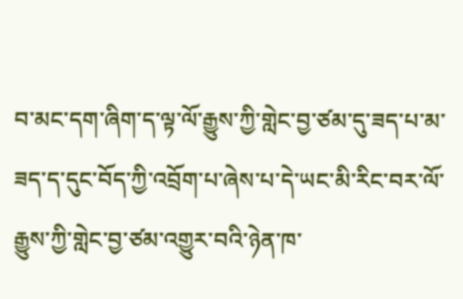བ་མང་དག་ཞིག་ད་ལྟ་ལོ་རྒྱུས་ཀྱི་གླེང་བྱ་ཙམ་དུ་ཟད་པ་མ་ཟད་ད་དུང་བོད་ཀྱི་འབྲོག་པ་ཞེས་པ་དེ་ཡང་མི་རིང་བར་ལོ་རྒྱུས་ཀྱི་གླེང་བྱ་ཙམ་འགྱུར་བའི་ཉེན་ཁ་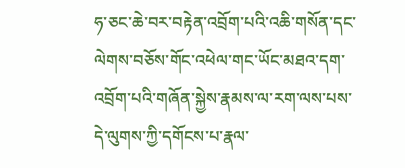ཧ་ཅང་ཆེ་བར་བརྟེན་འབྲོག་པའི་འཆི་གསོན་དང་ལེགས་བཅོས་གོང་འཕེལ་གང་ཡོང་མཐའ་དག་འབྲོག་པའི་གཞོན་སྐྱེས་རྣམས་ལ་རག་ལས་པས་དེ་ལུགས་ཀྱི་དགོངས་པ་རྣལ་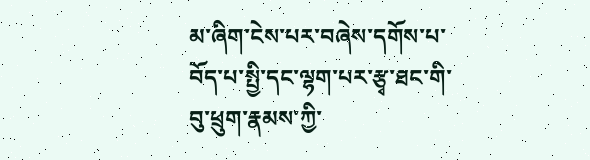མ་ཞིག་ངེས་པར་བཞེས་དགོས་པ་བོད་པ་སྤྱི་དང་ལྷག་པར་རྩྭ་ཐང་གི་བུ་ཕྲུག་རྣམས་ཀྱི་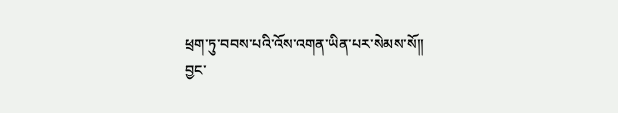ཕྲག་ཏུ་བབས་པའི་འོས་འགན་ཡིན་པར་སེམས་སོ།།
བྱང་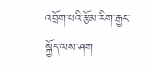འབྲོག་པའི་རྩོམ་རིག་རྒྱང་སྐྱོད་ལས་ཤག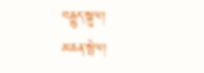བརྒྱུད་སྐུལ།
མཆན་སྤེལ།